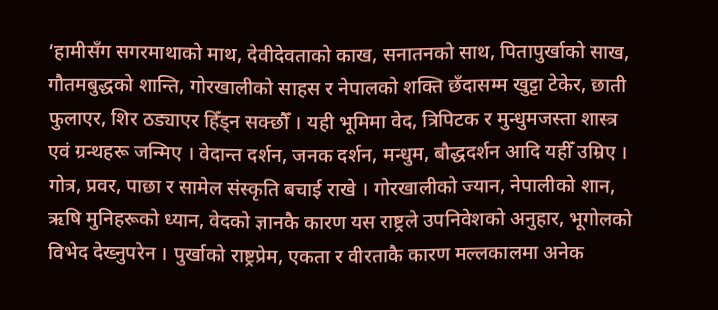‘हामीसँग सगरमाथाको माथ, देवीदेवताको काख, सनातनको साथ, पितापुर्खाको साख, गौतमबुद्धको शान्ति, गोरखालीको साहस र नेपालको शक्ति छँदासम्म खुट्टा टेकेर, छाती फुलाएर, शिर ठड्याएर हिँड्न सक्छौँ । यही भूमिमा वेद, त्रिपिटक र मुन्धुमजस्ता शास्त्र एवं ग्रन्थहरू जन्मिए । वेदान्त दर्शन, जनक दर्शन, मन्धुम, बौद्धदर्शन आदि यहीँ उम्रिए । गोत्र, प्रवर, पाछा र सामेल संस्कृति बचाई राखे । गोरखालीको ज्यान, नेपालीको शान, ऋषि मुनिहरूको ध्यान, वेदको ज्ञानकै कारण यस राष्ट्रले उपनिवेशको अनुहार, भूगोलको विभेद देख्नुपरेन । पुर्खाको राष्ट्रप्रेम, एकता र वीरताकै कारण मल्लकालमा अनेक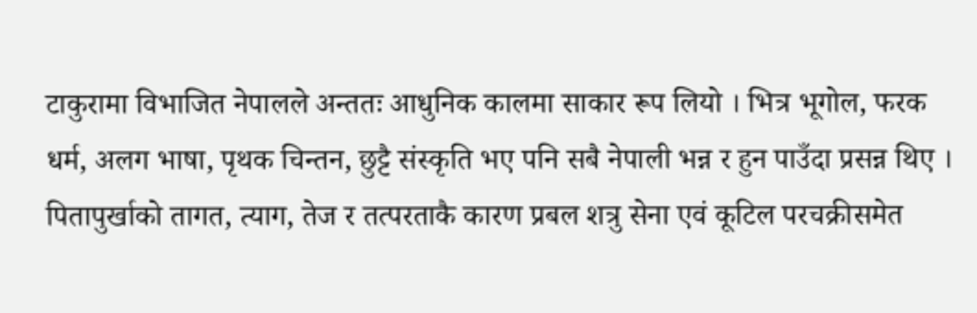टाकुरामा विभाजित नेपालले अन्ततः आधुनिक कालमा साकार रूप लियो । भित्र भूगोल, फरक धर्म, अलग भाषा, पृथक चिन्तन, छुट्टै संस्कृति भए पनि सबै नेपाली भन्न र हुन पाउँदा प्रसन्न थिए । पितापुर्खाको तागत, त्याग, तेज र तत्परताकै कारण प्रबल शत्रु सेना एवं कूटिल परचक्रीसमेत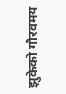झुकेको गौरवमय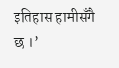इतिहास हामीसँगै छ ।’